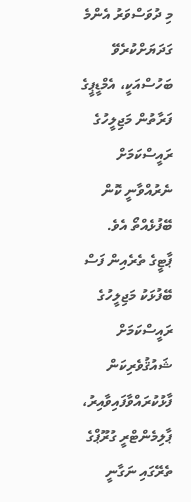މި ދުވަސްވަރު އެންމެ ގަދަޔަށްކުރެވޭ ބަހުސްއަކީ، އެމްޑީޕީގެ ފަރާތުން މަޖިލީހުގެ ރައީސްކަމަށް ނެރުއްވާނީ ކޮން ބޭފުޅެއްތޯ އެވެ. ޕާޓީގެ ތެރެއިން ފަސް ބޭފުޅަކު މަޖިލީހުގެ ރައީސްކަމަށް ޝައުޤުވެރިކަން ފާޅުކުރައްވާފައިވާއިރު، ޕާލިމެންޓްރީ ގުރޫޕްގެ ތެރޭގައި ނަގާނީ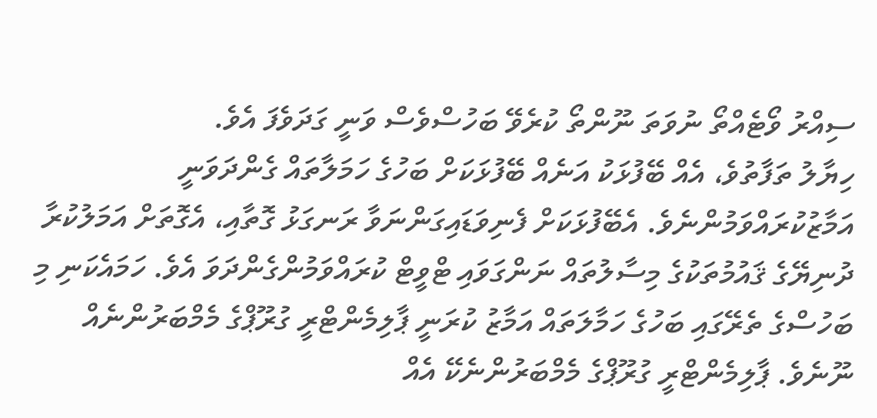ސިއްރު ވޯޓެއްތޯ ނުވަތަ ނޫންތޯ ކުރެވޭ ބަހުސްވެސް ވަނީ ގަދަވެފަ އެވެ.
ހިޔާލު ތަފާތުވެ، އެއް ބޭފުޅަކު އަނެއް ބޭފުޅަކަށް ބަހުގެ ހަމަލާތައް ގެންދަވަނީ އަމާޒުކުރައްވަމުންނެވެ. އެބޭފުޅަކަށް ފެނިވަޑައިގަންނަވާ ރަނގަޅު ގޮތާއި، އެގޮތަށް އަމަލުކުރާ ދުނިޔޭގެ ޤައުމުތަކުގެ މިސާލުތައް ނަންގަވައި ޓްވީޓް ކުރައްވަމުންގެންދަވަ އެވެ. ހަމައެކަނި މި ބަހުސްގެ ތެރޭގައި ބަހުގެ ހަމާލަތައް އަމާޒު ކުރަނީ ޕާލިމެންޓްރީ ގުރޫޕްގެ މެމްބަރުންނެއް ނޫނެވެ. ޕާލިމެންޓްރީ ގުރޫޕްގެ މެމްބަރުންނެކޭ އެއް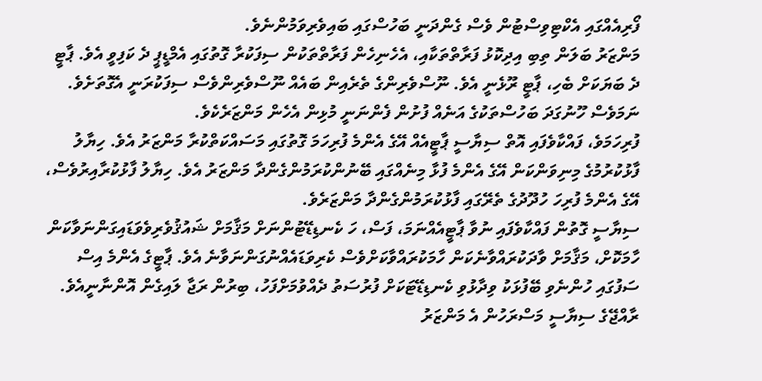ފޯރިއެއްގައި އެކްޓިވިސްޓުން ވެސް ގެންދަނީ ބަހުސްގައި ބައިވެރިވަމުންނެވެ.
މަންޒަރު ބަލަން ތިބި އިދިކޮޅު ފަރާތްތަކާއި، އެހެނިހެން ފަރާތްތަކުން ސިފަކުރާ ގޮތުގައި އެމްޑީޕީ ދެ ކަފިވީ އެވެ. ޕާޓީ ދެ ބަޔަކަށް ބެހި، ޕާޓީ ރޫޅެނީ އެވެ. ނޫސްވެރިންގެ ތެރެއިން ބައެއް ނޫސްވެރިންވެސް ސިފަކުރަނީ އެގޮތަށެވެ. ނަމަވެސް ހޫނުގަދަ ބަހުސްތަކުގެ އަނެއް ފުށުން ފެންނަނީ މުޅިން އެހެން މަންޒަރެކެވެ.
ފުރިހަމަވެ، ފައްކާވެފައި އޮތް ސިޔާސީ ޕާޓީއެއް އޭގެ އެންމެ ފުރިހަމަ ގޮތުގައި މަސައްކަތްކުރާ މަންޒަރު އެވެ. ހިޔާލު ފާޅުކުރުމުގެ މިނިވަންކަން އޭގެ އެންމެ ފުޅާ މިނެއްގައި ބޭނުންކުރަމުންގެންދާ މަންޒަރު އެވެ. ހިޔާލު ފާޅުކުރާއިރުވެސް، އޭގެ އެންމެ ފުރިހަ ހުދޫދުގެ ތެރޭގައި ފާޅުކުރަމުންގެންދާ މަންޒަރެވެ.
ސިޔާސީ ގޮތުން ފައްކާވެފައި ނުވާ ޕާޓީއެއްނަމަ، ފަސް، ހަ ކެނޑިޑޭޓުންނަށް މަޤާމަށް ޝައުޤުވެރިވެވަޑައިގަންނަވާކަން ހާމަކޮށް، މަޤާމަށް ވާދަކުރައްވާނެކަން ހާމަކުރައްވާކަށްވެސް ކެރިވަޑައެއްނުގަންނަވާނެ އެވެ. ޕާޓީގެ އެންމެ އިސް ސަފުގައި ހުންނެވި ބޭފުޅަކު ވިދާޅުވި ކެނޑިޑޭޓަކަށް ފުރުސަތު ދެއްވުމަށްފަހު، ބިރުން ރަޖާ ލައިގެން އޮންނާނީއެވެ. ރާއްޖޭގެ ސިޔާސީ މަސްރަހުން އެ މަންޒަރު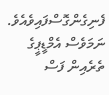ފެނިގެންގޮސްފައިވެއެވެ. ނަމަވެސް އެމްޑީޕީގެ ތެރެއިން ފަސް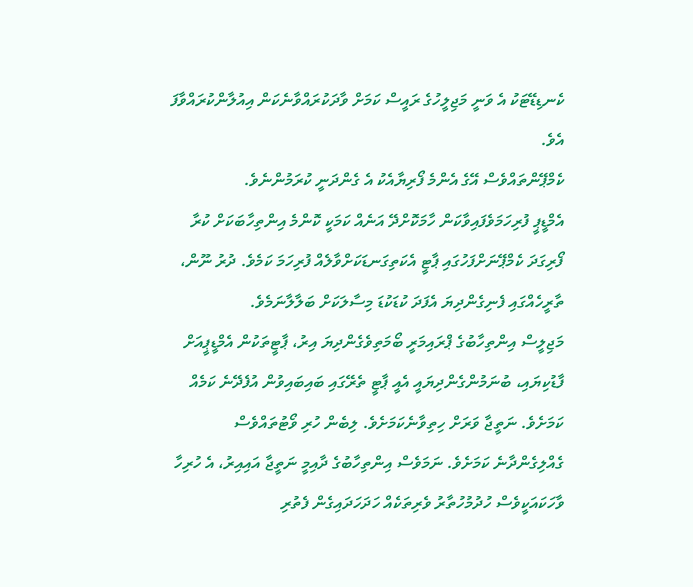ކެނޑިޑޭޓަކު އެ ވަނީ މަޖިލީހުގެ ރައީސް ކަމަށް ވާދަކުރައްވާނެކަން އިއުލާންކުރައްވާފަ އެވެ.
ކެމްޕޭންތައްވެސް އޭގެ އެންމެ ފޯރިޔާއެކު އެ ގެންދަނީ ކުރަމުންނެވެ.
އެމްޑީޕީ ފުރިހަމަވެފައިވާކަން ހާމަކޮށްދޭ އަނެއް ކަމަކީ ކޮންމެ އިންތިހާބަކަށް ކުރާ ފޯރިގަދަ ކެމްޕޭނަށްފަހުގައި ޕާޓީ އެކަތިގަނޑަކަށްވާލެއް ފުރިހަމަ ކަމެވެ. ދުރު ނޫން، ތާރީހެއްގައި ފެނިގެންދިޔަ އެފަދަ ކުޑަކުޑަ މިސާލަކަށް ބަލާލާނަމެވެ.
މަޖިލީސް އިންތިހާބުގެ ޕްރައިމަރީ ބޯމަތިވެގެންދިޔަ އިރު، ޕާޓީތަކުން އެމްޑީޕީއަށް ފާޑުކިޔައި، ބުނަމުންގެންދިޔައީ އެއީ ޕާޓީ ތެރޭގައި ބައިބައިވުން އުފެދޭނެ ކަމެއް ކަމަށެވެ. ނަތީޖާ ވަރަށް ހިތިވާނެކަމަށެވެ. ލިބެން ހުރި ވޯޓުތައްވެސް ގެއްލިގެންދާނެ ކަމަށެވެ. ނަމަވެސް އިންތިހާބުގެ ދާއިމީ ނަތީޖާ އައިއިރު، އެ ހުރިހާ ވާހަކައަކީވެސް ހުދުމުހުތާރު ވެރިތަކެއް ހަދަހަދައިގެން ފެތުރި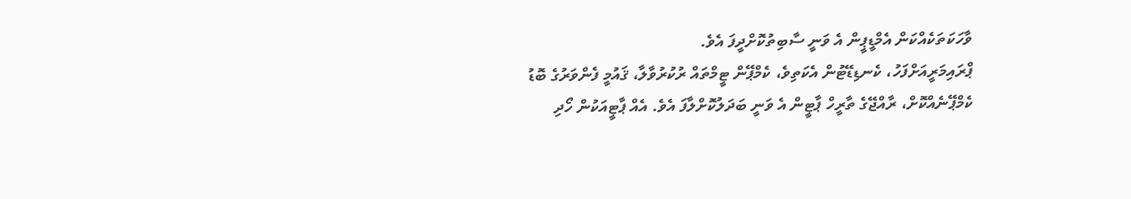ވާހަކަތަކެއްކަން އެމްޑީޕީން އެ ވަނީ ސާބިތުކޮށްދީފަ އެވެ.
ޕްރައިމަރީއަށްފަހު، ކެނޑިޑޭޓުން އެކަތިވެ، ކެމްޕޭން ޓީމްތައް ރުކުރުވާލާ، ޤައުމީ ފެންވަރުގެ ބޮޑު ކެމްޕޭނެއްކޮށް، ރާއްޖޭގެ ތާރީހް ޕާޓީން އެ ވަނީ ބަދަލުކޮށްލާފަ އެވެ. އެއް ޕާޓީއަކުން ހޯދި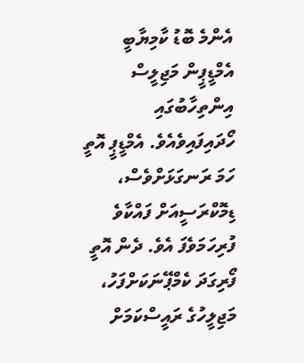އެންމެ ބޮޑު ކާމިޔާބީ އެމްޑީޕީން މަޖިލީސް އިންތިހާބުގައި ހޯދައިފައިވެއެވެ. އެމްޑީޕީ އޮތީ ހަމަ ރަނގަޅަށްވެސް، ޑިމޮކްރަސީއަށް ފައްކާވެ ފުރިހަމަވެފަ އެވެ. ދެން އޮތީ ފޯރިގަދަ ކެމްޕޭނަކަށްފަހު، މަޖިލީހުގެ ރައީސްކަމަށް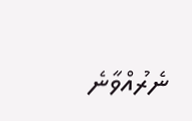ނެރުއްވާނެ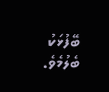ބޭފުޅަކު ބެލުމެވެ.